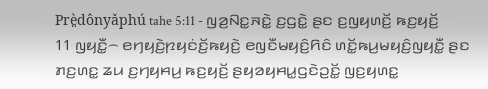Prè̤dônyǎphú tahe 5:11 - ꤜꤤ꤬ꤡꤢ꤭ꤏꤢꤧ꤭ ꤢ꤬ꤞꤢꤧ꤭ ꤔꤢ ꤢ꤬ꤜꤟꤛꤢꤩ꤬ ꤒꤢ꤬ꤟꤢꤩ꤬
11 ꤜꤟꤢꤪ꤭꤮ ꤕꤚꤟꤢꤧ꤬ꤐꤟꤢꤦꤢꤩ꤬ꤒꤟꤢꤧ꤬ ꤕꤜꤢꤪꤗꤟꤢꤨ꤬ꤖꤢꤨ ꤛꤢꤩ꤭ꤒꤣ꤬ꤗꤟꤢꤨ꤬ꤜꤟꤢꤪ꤭ ꤔꤢ ꤊꤢ꤬ꤛꤢ꤭ ꤘꤣ ꤢ꤬ꤚꤟꤌꤣ꤬ ꤒꤢ꤬ꤟꤢꤩ꤬ ꤔꤟꤤꤟꤌꤣ꤭ꤞꤢꤧꤑꤢꤩ꤭ ꤜꤢ꤬ꤟꤛꤢ꤭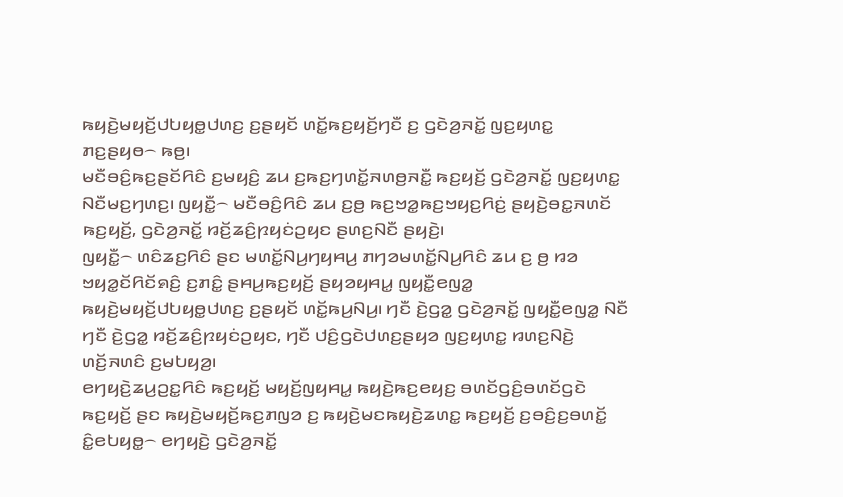ꤒꤟꤢꤧ꤬ꤗꤟꤢꤩ꤬ꤓꤝꤟꤥ꤭ꤓꤛꤢ꤬ ꤢ꤬ꤔꤟꤢꤩ ꤛꤢꤩ꤭ꤒꤢ꤬ꤟꤢꤩ꤬ꤚꤢꤪ ꤢ꤬ ꤞꤢꤧꤤ꤬ꤏꤢꤩ꤭ ꤜꤢ꤬ꤟꤛꤢ꤭ ꤊꤢ꤬ꤔꤟꤥ꤮ ꤒꤥ꤬꤯
ꤗꤢꤪꤋꤢꤨ꤬ꤒꤢ꤬ꤔꤢꤩꤖꤢꤨ ꤢ꤬ꤗꤟꤢꤨ꤬ ꤘꤣ ꤢ꤬ꤒꤢ꤬ꤚꤛꤢꤩ꤭ꤏꤛꤥ꤬ꤏꤢꤪ꤭ ꤒꤢ꤬ꤟꤢꤩ꤬ ꤞꤢꤧꤤ꤬ꤏꤢꤩ꤭ ꤜꤢ꤬ꤟꤛꤢ꤭ ꤡꤢꤪꤗꤢ꤬ꤚꤛꤢ꤬꤯ ꤜꤟꤢꤪ꤭꤮ ꤗꤢꤪꤋꤢꤨ꤬ꤖꤢꤨ ꤘꤣ ꤢ꤬ꤥ꤬ ꤒꤢ꤬ꤠꤤ꤭ꤒꤢ꤬ꤠꤟꤢ꤬ꤖꤢꤦ꤬ ꤔꤟꤢꤧ꤬ꤋꤢ꤭ꤏꤛꤢꤩ ꤒꤢ꤬ꤟꤢꤩ꤬, ꤞꤢꤧꤤ꤬ꤏꤢꤩ꤭ ꤙꤢꤩ꤬ꤘꤢꤨ꤬ꤐꤟꤢꤦꤑꤟꤢ ꤔꤛꤢ꤬ꤡꤢꤪ ꤔꤟꤢꤧ꤬꤯
ꤜꤟꤢꤪ꤭꤮ ꤛꤢꤨꤘꤢ꤬ꤖꤢꤨ ꤔꤢ ꤗꤛꤢꤩ꤭ꤡꤣ꤬ꤚꤟꤌꤣ꤬ ꤊꤚꤤꤗꤛꤢꤩ꤭ꤡꤣ꤬ꤖꤢꤨ ꤘꤣ ꤢ꤬ ꤥ꤬ ꤙꤤ ꤠꤟꤤ꤭ꤢꤩꤖꤢꤩꤎꤢꤨ꤬ ꤢ꤬ꤊꤢꤨ꤭ ꤔꤌꤣ꤬ꤒꤢ꤬ꤟꤢꤩ꤬ ꤔꤟꤤꤟꤌꤣ꤭ ꤜꤟꤢꤪ꤭ꤕꤜꤤ꤭ ꤒꤟꤢꤧ꤬ꤗꤟꤢꤩ꤬ꤓꤝꤟꤥ꤭ꤓꤛꤢ꤬ ꤢ꤬ꤔꤟꤢꤩ ꤛꤢꤩ꤭ꤒꤣ꤬ꤡꤣ꤬꤯ ꤚꤢꤪ ꤢꤧ꤬ꤞꤤ꤭ ꤞꤢꤧꤤ꤬ꤏꤢꤩ꤭ ꤜꤟꤢꤪ꤭ꤕꤜꤤ꤭ ꤡꤢꤪ ꤚꤢꤪ ꤢꤧ꤬ꤞꤤ꤭ ꤙꤢꤩ꤬ꤘꤢꤨ꤬ꤐꤟꤢꤦꤑꤟꤢ, ꤚꤢꤪ ꤓꤢꤨ꤬ꤞꤢꤧꤓꤛꤢ꤬ꤔꤟꤤ ꤜꤢ꤬ꤟꤛꤢ꤭ ꤙꤛꤢ꤬ꤡꤢꤧ꤬ ꤛꤢꤩ꤬ꤏꤛꤢꤨ ꤢ꤬ꤗꤝꤟꤤ꤬꤯
ꤕꤚꤟꤢꤧ꤬ꤘꤣ꤬ꤑꤢ꤭ꤖꤢꤨ ꤒꤢ꤬ꤟꤢꤩ꤬ ꤗꤟꤢꤩ꤬ꤜꤟꤌꤣ꤭ ꤒꤟꤢꤧ꤬ꤒꤢ꤬ꤕꤟꤢ꤬ ꤋꤛꤢꤩꤞꤢꤨ꤬ꤋꤛꤢꤩꤞꤢꤧ ꤒꤢ꤬ꤟꤢꤩ꤬ ꤔꤢ ꤒꤟꤢꤧ꤬ꤗꤟꤢꤩ꤬ꤒꤢ꤬ꤊꤜꤤ ꤢ꤬ ꤒꤟꤢꤧ꤬ꤗꤢꤒꤟꤢꤧ꤬ꤘꤛꤢ꤭ ꤒꤢ꤬ꤟꤢꤩ꤬ ꤢ꤬ꤋꤢꤨ꤬ꤢ꤬ꤋꤛꤢꤩ꤭ ꤢꤨ꤭ꤕꤝꤟꤥ꤭꤮ ꤕꤚꤟꤢꤧ꤬ ꤞꤢꤧꤤ꤬ꤏꤢꤩ꤭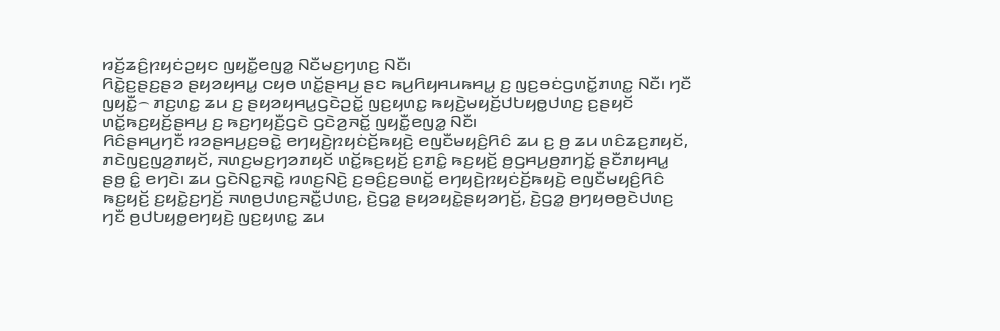ꤙꤢꤩ꤬ꤘꤢꤨ꤬ꤐꤟꤢꤦꤑꤟꤢ ꤜꤟꤢꤪ꤭ꤕꤜꤤ꤭ ꤡꤢꤪꤗꤢ꤬ꤚꤛꤢ꤬ ꤡꤢꤪ꤯
ꤖꤢꤧ꤭ꤢ꤬ꤔꤢ꤬ꤔꤤ ꤔꤟꤤꤟꤌꤣ꤭ ꤍꤟꤥ ꤛꤢꤩ꤭ꤔꤌꤣ꤬ ꤔꤢ ꤒꤣ꤬ꤖꤟꤌꤣꤒꤌꤣ꤭ ꤢ꤬ ꤜꤢ꤬ꤋꤢꤦꤞꤛꤢꤩ꤭ꤊꤛꤢ꤭ ꤡꤢꤪ꤯ ꤚꤢꤪ ꤜꤟꤢꤪ꤭꤮ ꤊꤢ꤬ꤛꤢ꤭ ꤘꤣ ꤢ꤬ ꤔꤟꤤꤟꤌꤣ꤭ꤞꤢꤧꤑꤢꤩ꤭ ꤜꤢ꤬ꤟꤛꤢ꤭ ꤒꤟꤢꤧ꤬ꤗꤟꤢꤩ꤬ꤓꤝꤟꤥ꤭ꤓꤛꤢ꤬ ꤢ꤬ꤔꤟꤢꤩ ꤛꤢꤩ꤭ꤒꤢ꤬ꤟꤢꤩ꤬ꤔꤌꤣ꤬ ꤢ꤬ ꤒꤢ꤬ꤚꤟꤢꤪ꤬ꤞꤢꤧ ꤞꤢꤧꤤ꤬ꤏꤢꤩ꤭ ꤜꤟꤢꤪ꤭ꤕꤜꤤ꤭ ꤡꤢꤪ꤯
ꤖꤢꤨꤔꤌꤣ꤬ꤚꤢꤪ ꤙꤤꤔꤌꤣ꤬ꤢ꤬ꤋꤢꤧ꤭ ꤕꤚꤟꤢꤧ꤬ꤐꤟꤢꤦꤢꤩ꤬ꤒꤟꤢꤧ꤬ ꤕꤜꤢꤪꤗꤟꤢꤨ꤬ꤖꤢꤨ ꤘꤣ ꤢ꤬ ꤥ꤬ ꤘꤣ ꤛꤢꤨꤘꤢ꤬ꤊꤟꤢꤩ, ꤊꤢꤧꤜꤢ꤬ꤜꤤ꤬ꤊꤟꤢꤩ, ꤏꤛꤢ꤬ꤗꤢ꤬ꤚꤤꤊꤟꤢꤩ ꤛꤢꤩ꤭ꤒꤢ꤬ꤟꤢꤩ꤬ ꤢ꤬ꤊꤢꤨ꤭ ꤒꤢ꤬ꤟꤢꤩ꤬ ꤥ꤬ꤞꤌꤣ꤬ꤥ꤬ꤊꤚꤢꤩ꤭ ꤔꤢꤪꤊꤟꤌꤣ꤭ ꤔꤥ꤬ ꤢꤨ꤭ ꤕꤚꤢꤧ꤯ ꤘꤣ ꤞꤢꤧꤡꤢ꤭ꤏꤢꤧ꤭ ꤙꤛꤢ꤬ꤡꤢꤧ꤬ ꤢ꤬ꤋꤢꤨ꤬ꤢ꤬ꤋꤛꤢꤩ꤭ ꤕꤚꤟꤢꤧ꤬ꤐꤟꤢꤦꤢꤩ꤬ꤒꤟꤢꤧ꤬ ꤕꤜꤢꤪꤗꤟꤢꤨ꤬ꤖꤢꤨ ꤒꤢ꤬ꤟꤢꤩ꤬ ꤢ꤬ꤟꤢꤧ꤭ꤢ꤬ꤚꤢꤩ꤬ ꤏꤛꤥ꤬ꤓꤛꤢ꤬ꤏꤢꤪ꤭ꤓꤛꤢ꤬, ꤢꤧ꤬ꤞꤤ꤭ ꤔꤟꤤꤟꤢꤧ꤭ꤔꤟꤤꤚꤢꤩ꤬, ꤢꤧ꤬ꤞꤤ꤭ ꤥ꤬ꤚꤟꤥꤥ꤬ꤢꤧꤓꤛꤢ꤬ ꤚꤢꤪ ꤥ꤬ꤓꤝꤟꤥ꤭ꤕꤚꤟꤢꤧ꤬ ꤜꤢ꤬ꤟꤛꤢ꤭ ꤘꤣ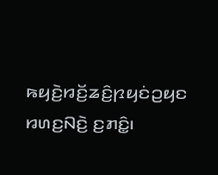ꤒꤟꤢꤧ꤬ꤙꤢꤩ꤬ꤘꤢꤨ꤬ꤐꤟꤢꤦꤑꤟꤢ ꤙꤛꤢ꤬ꤡꤢꤧ꤬ ꤢ꤬ꤊꤢꤨ꤭꤯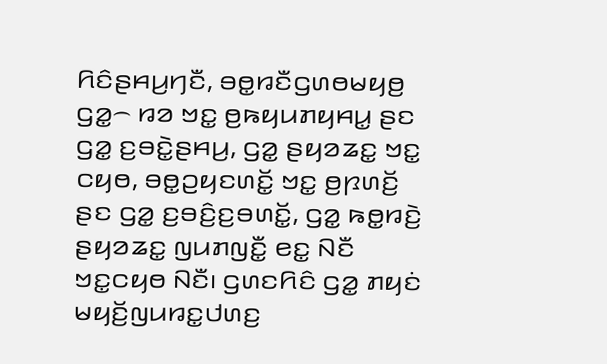ꤖꤢꤨꤔꤌꤣ꤬ꤚꤢꤪ, ꤋꤥ꤭ꤙꤢꤪꤞꤛꤥꤗꤟꤥ꤬ ꤞꤤ꤭꤮ ꤙꤤ ꤠꤢ꤭ ꤥ꤬ꤒꤟꤣꤊꤟꤌꤣ꤭ ꤔꤢ ꤞꤤ꤭ ꤢ꤬ꤋꤢꤧ꤭ꤔꤌꤣ꤬, ꤞꤤ꤭ ꤔꤟꤤꤘꤢ꤭ ꤠꤢ꤭ ꤍꤟꤥ, ꤋꤥ꤭ꤑꤟꤢꤛꤢꤩ꤭ ꤠꤢ꤭ ꤥ꤬ꤐꤛꤢꤩ꤬ ꤔꤢ ꤞꤤ꤭ ꤢ꤬ꤋꤢꤨ꤬ꤢ꤬ꤋꤛꤢꤩ꤭, ꤞꤤ꤭ ꤒꤥ꤭ꤙꤢꤧ꤬ ꤔꤟꤤꤘꤢ꤭ ꤜꤣꤊꤜꤢꤪ꤭ ꤕꤢ꤭ ꤡꤢꤪ ꤠꤢ꤭ꤍꤟꤥ ꤡꤢꤪ꤯ ꤞꤛꤢꤖꤢꤨ ꤞꤤ꤭ ꤊꤟꤢꤦ ꤗꤟꤢꤩ꤬ꤜꤣꤙꤢ꤭ꤓꤛꤢ꤬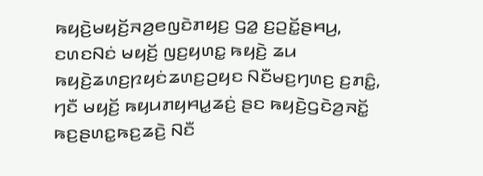ꤒꤟꤢꤧ꤬ꤗꤟꤢꤩ꤬ꤏꤤ꤬ꤕꤜꤢꤧꤊꤟꤢ꤬ ꤞꤤ꤭ ꤢ꤬ꤑꤢꤩ꤭ꤔꤌꤣ꤬, ꤢꤛꤢꤡꤢꤦ ꤗꤟꤢꤩ꤬ ꤜꤢ꤬ꤟꤛꤢ꤭ ꤒꤟꤢꤧ꤬ ꤘꤣ ꤒꤟꤢꤧ꤬ꤘꤛꤢ꤬ꤐꤟꤢꤦꤘꤛꤢ꤬ꤑꤟꤢ ꤡꤢꤪꤗꤢ꤬ꤚꤛꤢ꤬ ꤢ꤬ꤊꤢꤨ꤭, ꤚꤢꤪ ꤗꤟꤢꤩ꤬ ꤒꤟꤣꤊꤟꤌꤣ꤭ꤘꤢꤦ꤬ ꤔꤢ ꤒꤟꤢꤧ꤬ꤞꤢꤧꤤ꤬ꤏꤢꤩ꤭ ꤒꤢ꤬ꤔꤛꤢ꤭ꤒꤢ꤬ꤘꤢꤧ꤬ ꤡꤢꤪ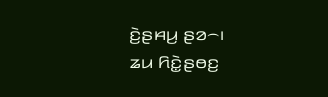ꤢꤧ꤬ꤔꤌꤣ꤬ ꤔꤤ꤮꤯
ꤘꤣ ꤖꤢꤧ꤭ꤔꤥꤢ꤬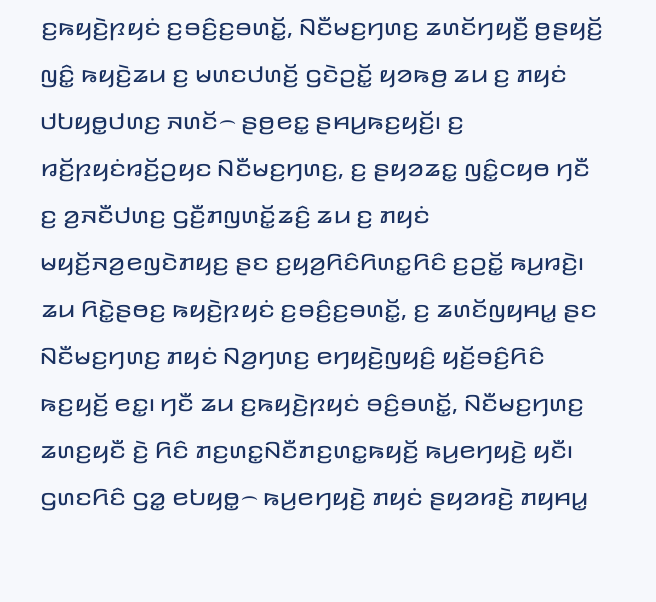ꤢ꤬ꤒꤟꤢꤧ꤬ꤐꤟꤢꤦ ꤢ꤬ꤋꤢꤨ꤬ꤢ꤬ꤋꤛꤢꤩ꤭, ꤡꤢꤪꤗꤢ꤬ꤚꤛꤢ꤬ ꤘꤛꤢꤩꤚꤟꤢꤪ꤬ ꤥ꤬ꤔꤟꤢꤩ꤬ ꤜꤢꤨ꤭ ꤒꤟꤢꤧ꤬ꤘꤣ ꤢ꤬ ꤗꤛꤢꤓꤛꤢꤩ꤬ ꤞꤢꤧꤑꤢꤩ꤭ ꤟꤤꤒꤥ꤬ ꤘꤣ ꤢ꤬ ꤊꤟꤢꤦ ꤓꤝꤟꤥ꤭ꤓꤛꤢ꤬ ꤏꤛꤢꤩ꤮ ꤔꤥ꤬ꤕꤢ꤭ ꤔꤌꤣ꤬ꤒꤢ꤬ꤟꤢꤩ꤬꤯ ꤢ꤬ ꤙꤢꤩ꤬ꤐꤟꤢꤦꤙꤢꤩ꤬ꤑꤟꤢ ꤡꤢꤪꤗꤢ꤬ꤚꤛꤢ꤬, ꤢ꤬ ꤔꤟꤤꤘꤢ꤭ ꤜꤢꤨ꤭ꤍꤟꤥ ꤚꤢꤪ ꤢ꤬ ꤤ꤬ꤏꤢꤪꤓꤛꤢ꤬ ꤞꤢꤪ꤬ꤊꤜꤛꤢꤩ꤭ꤘꤢꤨ꤬ ꤘꤣ ꤢ꤬ ꤊꤟꤢꤦ ꤗꤟꤢꤩ꤬ꤏꤤ꤬ꤕꤜꤢꤧꤊꤟꤢ꤬ ꤔꤢ ꤢ꤬ꤟꤤ꤬ꤖꤢꤨꤖꤛꤢ꤭ꤖꤢꤨ ꤢ꤬ꤑꤢꤩ꤭ ꤒꤣ꤬ꤙꤢꤧ꤬꤯ ꤘꤣ ꤖꤢꤧ꤭ꤔꤥꤢ꤬ ꤒꤟꤢꤧ꤬ꤐꤟꤢꤦ ꤢ꤬ꤋꤢꤨ꤬ꤢ꤬ꤋꤛꤢꤩ꤭, ꤢ꤬ ꤘꤛꤢꤩꤜꤟꤌꤣ꤭ ꤔꤢ ꤡꤢꤪꤗꤢ꤬ꤚꤛꤢ꤬ ꤊꤟꤢꤦ ꤡꤤ꤬ꤚꤛꤢ꤬ ꤕꤚꤟꤢꤧ꤬ꤜꤟꤢꤨ꤬ ꤟꤢꤩ꤬ꤋꤢꤨ꤬ꤖꤢꤨ ꤒꤢ꤬ꤟꤢꤩ꤬ ꤕꤢ꤭꤯ ꤚꤢꤪ ꤘꤣ ꤢ꤬ꤒꤟꤢꤧ꤬ꤐꤟꤢꤦ ꤋꤢꤨ꤬ꤋꤛꤢꤩ꤭, ꤡꤢꤪꤗꤢ꤬ꤚꤛꤢ꤬ ꤘꤛꤢ꤬ꤟꤢꤪ ꤢꤧ꤬ ꤖꤢꤨ ꤊꤢ꤬ꤛꤢ꤭ꤡꤢꤪꤊꤢ꤬ꤛꤢ꤭ꤒꤟꤢꤩ꤬ ꤒꤣ꤬ꤕꤚꤟꤢꤧ꤬ ꤟꤢꤪ꤯
ꤞꤛꤢꤖꤢꤨ ꤞꤤ꤭ ꤕꤝꤟꤥ꤭꤮ ꤒꤣ꤬ꤕꤚꤟꤢꤧ꤬ ꤊꤟꤢꤦ ꤔꤟꤤꤙꤢꤧ꤬ ꤊꤟꤌꤣ꤭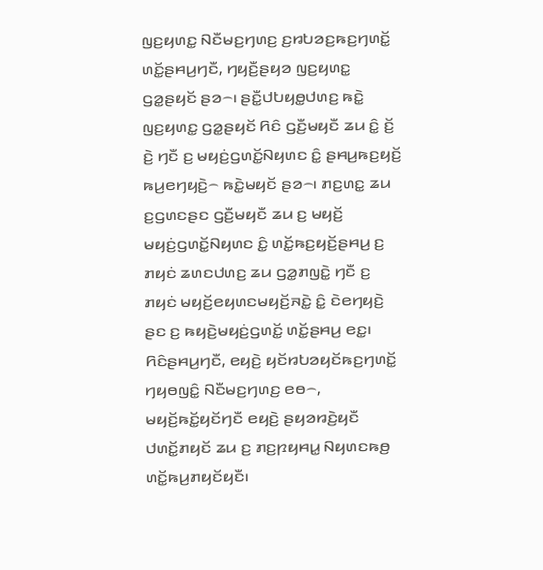ꤜꤢ꤬ꤟꤛꤢ꤭ ꤡꤢꤪꤗꤢ꤬ꤚꤛꤢ꤬ ꤢ꤬ꤙꤝꤤꤢ꤬ꤒꤢ꤬ꤚꤛꤢꤩ꤭ ꤛꤢꤩ꤭ꤔꤌꤣ꤬ꤚꤢꤪ, ꤚꤟꤢꤪ꤬ꤔꤟꤤ ꤜꤢ꤬ꤟꤛꤢ꤭ ꤞꤤ꤭ꤔꤟꤢꤩ ꤔꤤ꤮꤯ ꤔꤢꤪ꤭ꤓꤝꤟꤥ꤭ꤓꤛꤢ꤬ ꤒꤢꤧ꤭ ꤜꤢ꤬ꤟꤛꤢ꤭ ꤞꤤ꤭ꤔꤟꤢꤩ ꤖꤢꤨ ꤞꤢꤪ꤬ꤗꤟꤢꤪ ꤘꤣ ꤢꤨ꤭ ꤢꤩ꤬ ꤢꤧ꤬ ꤚꤢꤪ ꤢ꤬ ꤗꤟꤢꤦ꤬ꤞꤛꤢꤩ꤭ꤡꤟꤛꤢ ꤢꤨ꤭ ꤔꤌꤣ꤬ꤒꤢ꤬ꤟꤢꤩ꤬ ꤒꤣ꤬ꤕꤚꤟꤢꤧ꤬꤮ ꤒꤢꤧ꤭ꤗꤟꤢꤩ ꤔꤤ꤮꤯ ꤊꤢ꤬ꤛꤢ꤭ ꤘꤣ ꤢ꤬ꤞꤛꤢꤔꤢ ꤞꤢꤪ꤬ꤗꤟꤢꤪ ꤘꤣ ꤢ꤬ ꤗꤟꤢꤩ꤬ ꤗꤟꤢꤦ꤬ꤞꤛꤢꤩ꤭ꤡꤟꤛꤢ ꤢꤨ꤭ ꤛꤢꤩ꤭ꤒꤢ꤬ꤟꤢꤩ꤬ꤔꤌꤣ꤬ ꤢ꤬ ꤊꤟꤢꤦ ꤘꤛꤢꤓꤛꤢ꤬ ꤘꤣ ꤞꤤ꤭ꤊꤜꤢꤧ꤭ ꤚꤢꤪ ꤢ꤬ ꤊꤟꤢꤦ ꤗꤟꤢꤩ꤬ꤕꤟꤛꤢꤗꤟꤢꤩ꤬ꤏꤢꤧ꤭ ꤢꤨ꤭ ꤢꤧꤕꤚꤟꤢꤧ꤬ ꤔꤢ ꤢ꤬ ꤒꤟꤢꤧ꤬ꤗꤟꤢꤦ꤬ꤞꤛꤢꤩ꤭ ꤛꤢꤩ꤭ꤔꤌꤣ꤬ ꤕꤢ꤭꤯
ꤖꤢꤨꤔꤌꤣ꤬ꤚꤢꤪ, ꤕꤟꤢꤧ꤬ ꤟꤢꤩꤙꤝꤤꤟꤢꤩꤒꤢ꤬ꤚꤛꤢꤩ꤭ ꤚꤟꤥꤜꤢꤨ꤭ ꤡꤢꤪꤗꤢ꤬ꤚꤛꤢ꤬ ꤕꤥ꤮, ꤗꤟꤢꤩ꤬ꤒꤢꤩ꤭ꤟꤢꤩꤚꤢꤪ ꤕꤟꤢꤧ꤬ ꤔꤟꤤꤙꤢꤧ꤬ꤟꤢꤪ ꤓꤛꤢꤩ꤭ꤊꤟꤢꤩ ꤘꤣ ꤢ꤬ ꤊꤢ꤬ꤐꤟꤌꤣ꤭ ꤡꤟꤛꤢꤒꤥ꤬ ꤛꤢꤩ꤭ꤒꤣ꤬ꤊꤟꤢꤩꤟꤢꤪ꤯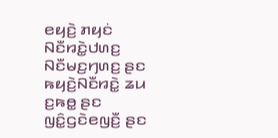ꤕꤟꤢꤧ꤬ ꤊꤟꤢꤦ ꤡꤢꤪꤙꤢꤧ꤭ꤓꤛꤢ꤬ ꤡꤢꤪꤗꤢ꤬ꤚꤛꤢ꤬ ꤔꤢ ꤒꤟꤢꤧ꤬ꤡꤢꤪꤙꤢꤧ꤭ ꤘꤣ ꤢ꤬ꤒꤥ꤭ ꤔꤢ ꤜꤢꤨ꤭ꤞꤢꤧꤕꤜꤢꤪ꤬ ꤔꤢ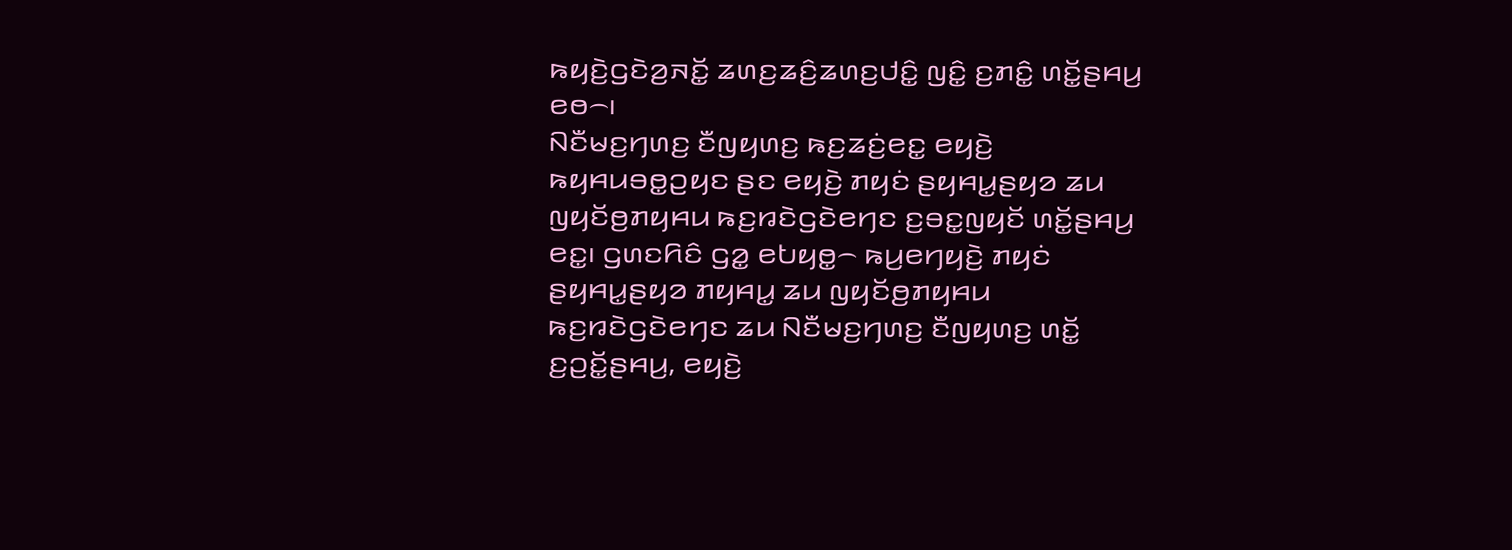ꤒꤟꤢꤧ꤬ꤞꤢꤧꤤ꤬ꤏꤢꤩ꤭ ꤘꤛꤢ꤬ꤘꤢꤨ꤬ꤘꤛꤢ꤬ꤓꤢꤨ꤭ ꤜꤢꤨ꤭ ꤢ꤬ꤊꤢꤨ꤭ ꤛꤢꤩ꤭ꤔꤌꤣ꤬ ꤕꤥ꤮꤯
ꤡꤢꤪꤗꤢ꤬ꤚꤛꤢ꤬ ꤢꤪꤜꤟꤛꤢ꤬ ꤒꤢ꤬ꤘꤢꤦ꤬ꤕꤢ꤭ ꤕꤟꤢꤧ꤬ ꤒꤟꤌꤣꤋꤥ꤭ꤑꤟꤢ ꤔꤢ ꤕꤟꤢꤧ꤬ ꤊꤟꤢꤦ ꤔꤟꤌꤣ꤭ꤔꤟꤤ ꤘꤣ ꤜꤟꤢꤩꤥ꤬ꤊꤟꤌꤣ ꤒꤢ꤬ꤙꤢꤧꤞꤢꤧꤕꤚꤢ ꤢ꤬ꤋꤢ꤭ꤜꤟꤢꤩ ꤛꤢꤩ꤭ꤔꤌꤣ꤬ ꤕꤢ꤭꤯ ꤞꤛꤢꤖꤢꤨ ꤞꤤ꤭ ꤕꤝꤟꤥ꤭꤮ ꤒꤣ꤬ꤕꤚꤟꤢꤧ꤬ ꤊꤟꤢꤦ ꤔꤟꤌꤣ꤭ꤔꤟꤤ ꤊꤟꤌꤣ꤭ ꤘꤣ ꤜꤟꤢꤩꤥ꤬ꤊꤟꤌꤣ ꤒꤢ꤬ꤙꤢꤧꤞꤢꤧꤕꤚꤢ ꤘꤣ ꤡꤢꤪꤗꤢ꤬ꤚꤛꤢ꤬ ꤢꤪꤜꤟꤛꤢ꤬ ꤛꤢꤩ꤭ ꤢ꤬ꤑꤢꤩ꤭ꤔꤌꤣ꤬, ꤕꤟꤢꤧ꤬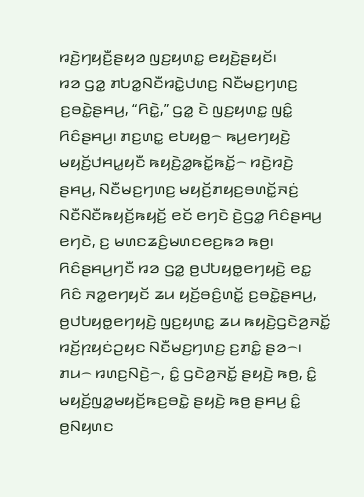ꤙꤢꤧ꤬ꤚꤟꤢꤪ꤬ꤔꤟꤤ ꤜꤢ꤬ꤟꤛꤢ꤭ ꤕꤟꤢꤧ꤬ꤔꤟꤢꤩ꤯
ꤙꤤ ꤞꤤ꤭ ꤊꤝꤤ꤭ꤡꤢꤪꤙꤢꤧ꤭ꤓꤛꤢ꤬ ꤡꤢꤪꤗꤢ꤬ꤚꤛꤢ꤬ ꤢ꤬ꤋꤢꤧ꤭ꤔꤌꤣ꤬, “ꤖꤢꤧ꤭,” ꤞꤤ꤭ ꤢꤧ ꤜꤢ꤬ꤟꤛꤢ꤭ ꤜꤢꤨ꤭ ꤖꤢꤨꤔꤌꤣ꤬꤯ ꤊꤢ꤬ꤛꤢ꤭ ꤕꤝꤟꤥ꤭꤮ ꤒꤣ꤬ꤕꤚꤟꤢꤧ꤬ ꤗꤟꤢꤩ꤬ꤓꤌꤣ꤭ꤟꤢꤪ ꤒꤟꤢꤧ꤬ꤤ꤭ꤒꤢꤩ꤭ꤒꤢꤩ꤭꤮ ꤙꤢꤧ꤬ꤙꤢꤧ꤬ ꤔꤌꤣ꤬, ꤡꤢꤪꤗꤢ꤬ꤚꤛꤢ꤬ ꤗꤟꤢꤩ꤬ꤊꤟꤢ꤬ꤋꤛꤢꤩ꤭ꤏꤢꤦ꤬ ꤡꤢꤪꤡꤢꤪꤒꤟꤢꤩ꤬ꤒꤟꤢꤩ꤬ ꤕꤢꤩ ꤕꤚꤢꤧ ꤢꤧ꤬ꤞꤤ꤭ ꤖꤢꤨꤔꤌꤣ꤬ ꤕꤚꤢꤧ, ꤢ꤬ ꤗꤛꤢꤘꤢꤨ꤬ꤗꤛꤢꤕꤢ꤬ꤒꤤ ꤒꤥ꤬꤯ ꤖꤢꤨꤔꤌꤣ꤬ꤚꤢꤪ ꤙꤤ ꤞꤤ꤭ ꤥ꤬ꤓꤝꤟꤥ꤭ꤕꤚꤟꤢꤧ꤬ ꤕꤢ꤭ ꤖꤢꤨ ꤏꤤ꤭ꤕꤚꤟꤢꤩ ꤘꤣ ꤟꤢꤩ꤬ꤋꤢꤨ꤬ꤛꤢꤩ꤭ ꤢ꤬ꤋꤢꤧ꤭ꤔꤌꤣ꤬, ꤥ꤬ꤓꤝꤟꤥ꤭ꤕꤚꤟꤢꤧ꤬ ꤜꤢ꤬ꤟꤛꤢ꤭ ꤘꤣ ꤒꤟꤢꤧ꤬ꤞꤢꤧꤤ꤬ꤏꤢꤩ꤭ ꤙꤢꤩ꤬ꤐꤟꤢꤦꤑꤟꤢ ꤡꤢꤪꤗꤢ꤬ꤚꤛꤢ꤬ ꤢ꤬ꤊꤢꤨ꤭ ꤔꤤ꤮꤯
ꤊꤣ꤮ ꤙꤛꤢ꤬ꤡꤢꤧ꤬꤮, ꤢꤨ꤭ ꤞꤢꤧꤤ꤬ꤏꤢꤩ꤭ ꤔꤟꤢꤧ꤬ ꤒꤥ꤬, ꤢꤨ꤭ ꤗꤟꤢꤩ꤬ꤜꤤ꤭ꤗꤟꤢꤩ꤬ꤒꤢ꤬ꤋꤢꤧ꤭ ꤔꤟꤢꤧ꤬ ꤒꤥ꤬ ꤔꤌꤣ꤬ ꤢꤨ꤭ ꤥ꤬ꤡꤟꤛꤢ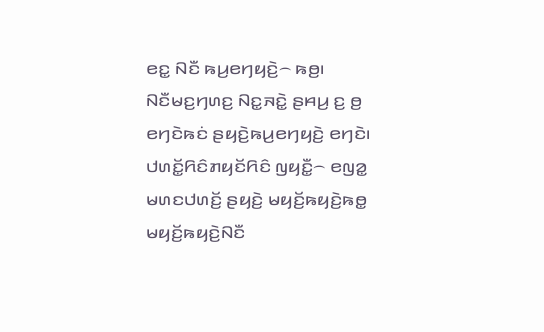ꤕꤢ꤭ ꤡꤢꤪ ꤒꤣ꤬ꤕꤚꤟꤢꤧ꤬꤮ ꤒꤥ꤬꤯ ꤡꤢꤪꤗꤢ꤬ꤚꤛꤢ꤬ ꤡꤢ꤭ꤏꤢꤧ꤭ ꤔꤌꤣ꤬ ꤢ꤬ ꤥ꤬ ꤕꤚꤢꤧꤒꤢꤦ ꤔꤟꤢꤧ꤬ꤒꤣ꤬ꤕꤚꤟꤢꤧ꤬ ꤕꤚꤢꤧ꤯ ꤓꤛꤢꤩ꤭ꤖꤢꤨꤊꤟꤢꤩꤖꤢꤨ ꤜꤟꤢꤪ꤭꤮ ꤕꤜꤤ꤭ ꤗꤛꤢꤓꤛꤢꤩ꤬ ꤔꤟꤢꤧ꤬ ꤗꤟꤢꤩ꤬ꤒꤟꤢꤧ꤬ꤒꤥ꤭ ꤗꤟꤢꤩ꤬ꤒꤟꤢꤧ꤬ꤡꤢꤪ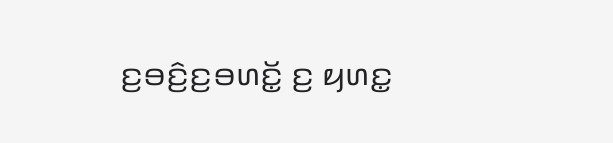ꤢ꤬ꤋꤢꤨ꤬ꤢ꤬ꤋꤛꤢꤩ꤭ ꤢ꤬ ꤟꤛꤢ꤭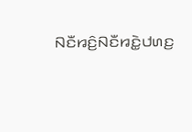ꤡꤢꤪꤙꤢꤨ꤬ꤡꤢꤪꤙꤢꤧ꤭ꤓꤛꤢ꤬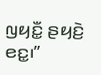ꤜꤟꤢꤪ꤭ ꤔꤟꤢꤧ꤬ ꤕꤢ꤭꤯”